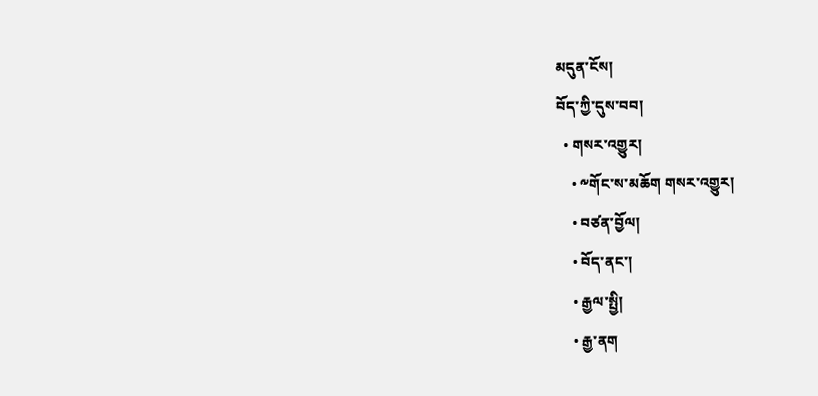མདུན་ངོས།
བོད་ཀྱི་དུས་བབ།
  • གསར་འགྱུར།
    • ༸གོང་ས་མཆོག གསར་འགྱུར།
    • བཙན་བྱོལ།
    • བོད་ནང་།
    • རྒྱལ་སྤྱི།
    • རྒྱ་ནག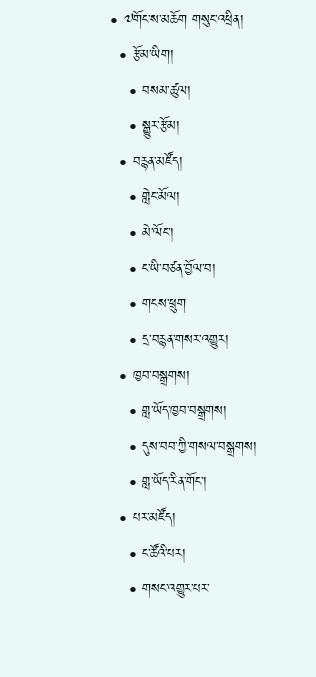• ༧གོང་ས་མཆོག གསུང་འཕྲིན།
  • རྩོམ་ཡིག།
    • བསམ་ཚུལ།
    • སྒྱུར་རྩོམ།
  • བརྙན་མཛོད།
    • གླེང་མོལ།
    • མེ་ལོང་།
    • ང་ཡི་བཙན་བྱོལ་བ།
    • གངས་ཕྲུག
    • དྲ་བརྙན་གསར་འགྱུར།
  • ཁྱབ་བསྒྲགས།
    • གླ་ཡོད་ཁྱབ་བསྒྲགས།
    • དུས་བབ་ཀྱི་གསལ་བསྒྲགས།
    • གླ་ཡོད་རིན་གོང་།
  • པར་མཛོད།
    • ང་ཚོའི་པར།
    • གསང་འགྱུར་པར་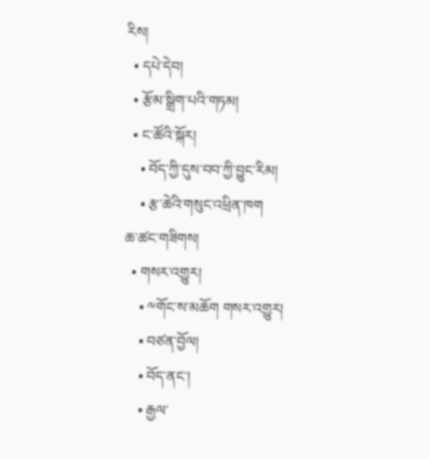རིས།
  • དཔེ་དེབ།
  • རྩོམ་སྒྲིག་པའི་གཏམ།
  • ང་ཚོའི་སྐོར།
    • བོད་ཀྱི་དུས་བབ་ཀྱི་བྱུང་རིམ།
    • རྩ་ཆེའི་གསུང་འཕྲིན་ཁག
ཆ་ཚང་གཟིགས།
  • གསར་འགྱུར།
    • ༸གོང་ས་མཆོག གསར་འགྱུར།
    • བཙན་བྱོལ།
    • བོད་ནང་།
    • རྒྱལ་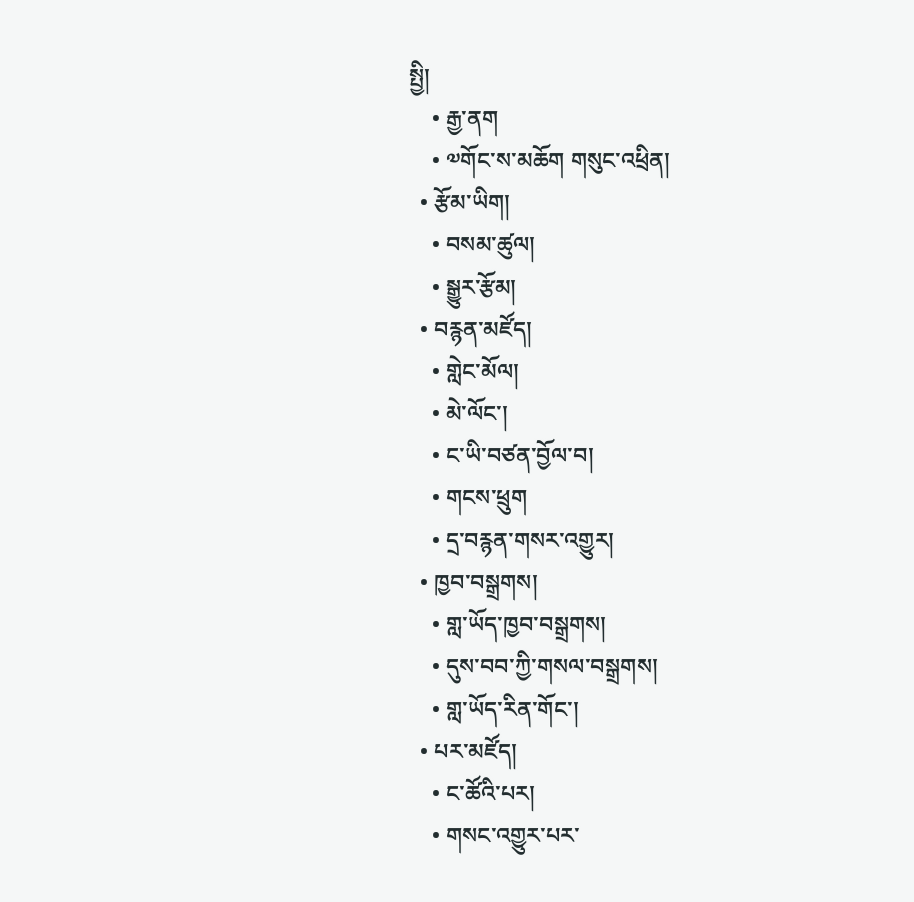སྤྱི།
    • རྒྱ་ནག
    • ༧གོང་ས་མཆོག གསུང་འཕྲིན།
  • རྩོམ་ཡིག།
    • བསམ་ཚུལ།
    • སྒྱུར་རྩོམ།
  • བརྙན་མཛོད།
    • གླེང་མོལ།
    • མེ་ལོང་།
    • ང་ཡི་བཙན་བྱོལ་བ།
    • གངས་ཕྲུག
    • དྲ་བརྙན་གསར་འགྱུར།
  • ཁྱབ་བསྒྲགས།
    • གླ་ཡོད་ཁྱབ་བསྒྲགས།
    • དུས་བབ་ཀྱི་གསལ་བསྒྲགས།
    • གླ་ཡོད་རིན་གོང་།
  • པར་མཛོད།
    • ང་ཚོའི་པར།
    • གསང་འགྱུར་པར་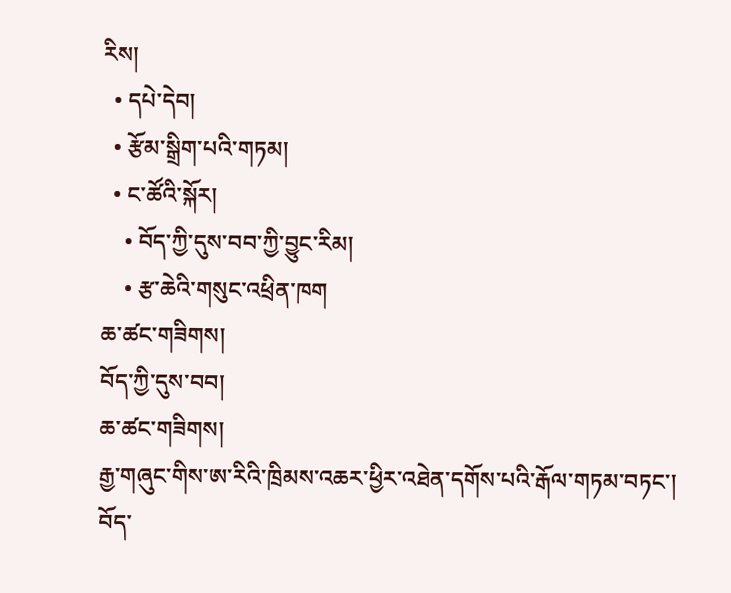རིས།
  • དཔེ་དེབ།
  • རྩོམ་སྒྲིག་པའི་གཏམ།
  • ང་ཚོའི་སྐོར།
    • བོད་ཀྱི་དུས་བབ་ཀྱི་བྱུང་རིམ།
    • རྩ་ཆེའི་གསུང་འཕྲིན་ཁག
ཆ་ཚང་གཟིགས།
བོད་ཀྱི་དུས་བབ།
ཆ་ཚང་གཟིགས།
རྒྱ་གཞུང་གིས་ཨ་རིའི་ཁྲིམས་འཆར་ཕྱིར་འཐེན་དགོས་པའི་རྒོལ་གཏམ་བཏང་།
བོད་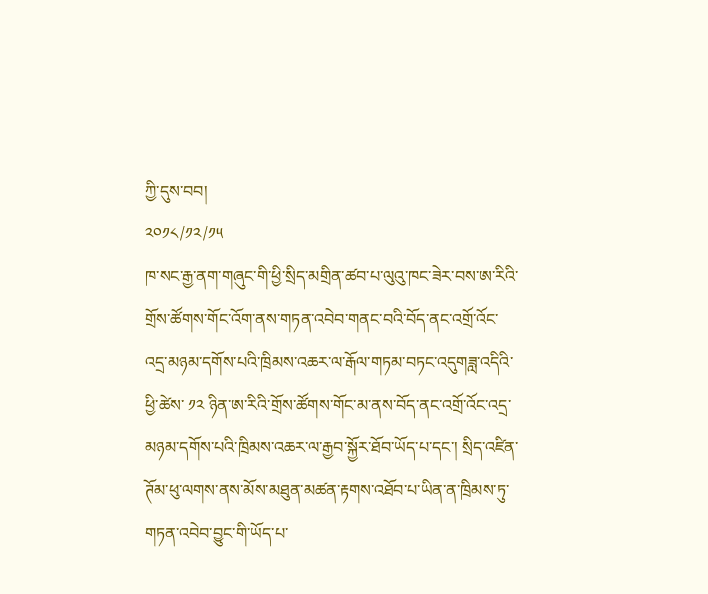ཀྱི་དུས་བབ།
༢༠༡༨/༡༢/༡༥
ཁ་སང་རྒྱ་ནག་གཞུང་གི་ཕྱི་སྲིད་མགྲིན་ཚབ་པ་ལུའུ་ཁང་ཟེར་བས་ཨ་རིའི་གྲོས་ཚོགས་གོང་འོག་ནས་གཏན་འབེབ་གནང་བའི་བོད་ནང་འགྲོ་འོང་འདྲ་མཉམ་དགོས་པའི་ཁྲིམས་འཆར་ལ་རྒོལ་གཏམ་བཏང་འདུགཟླ་འདིའི་ཕྱི་ཚེས་ ༡༢ ཉིན་ཨ་རིའི་གྲོས་ཚོགས་གོང་མ་ནས་བོད་ནང་འགྲོ་འོང་འདྲ་མཉམ་དགོས་པའི་ཁྲིམས་འཆར་ལ་རྒྱབ་སྐྱོར་ཐོབ་ཡོད་པ་དང་། སྲིད་འཛིན་ཊོམ་ཕུ་ལགས་ནས་མོས་མཐུན་མཚན་རྟགས་འཐོབ་པ་ཡིན་ན་ཁྲིམས་ཏུ་གཏན་འབེབ་བྱུང་གི་ཡོད་པ་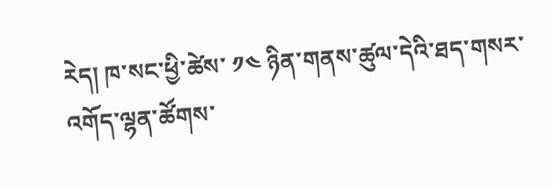རེད། ཁ་སང་ཕྱི་ཚེས་ ༡༤ ཉིན་གནས་ཚུལ་དེའི་ཐད་གསར་འགོད་ལྷན་ཚོགས་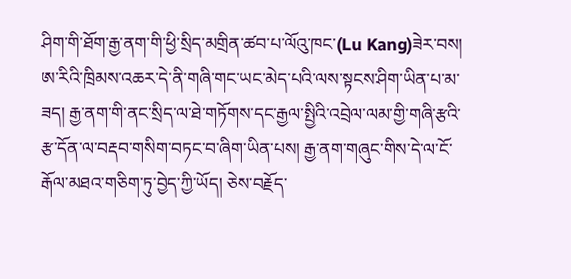ཤིག་གི་ཐོག་རྒྱ་ནག་གི་ཕྱི་སྲིད་མགྲིན་ཚབ་པ་ལོའུ་ཁང་(Lu Kang)ཟེར་བས། ཨ་རིའི་ཁྲིམས་འཆར་དེ་ནི་གཞི་གང་ཡང་མེད་པའི་ལས་སྟངས་ཤིག་ཡིན་པ་མ་ཟད། རྒྱ་ནག་གི་ནང་སྲིད་ལ་ཐེ་གཏོགས་དང་རྒྱལ་སྤྱིའི་འབྲེལ་ལམ་གྱི་གཞི་རྩའི་རྩ་དོན་ལ་བརྡབ་གསིག་བཏང་བ་ཞིག་ཡིན་པས། རྒྱ་ནག་གཞུང་གིས་དེ་ལ་ངོ་རྒོལ་མཐའ་གཅིག་ཏུ་བྱེད་ཀྱི་ཡོད། ཅེས་བརྗོད་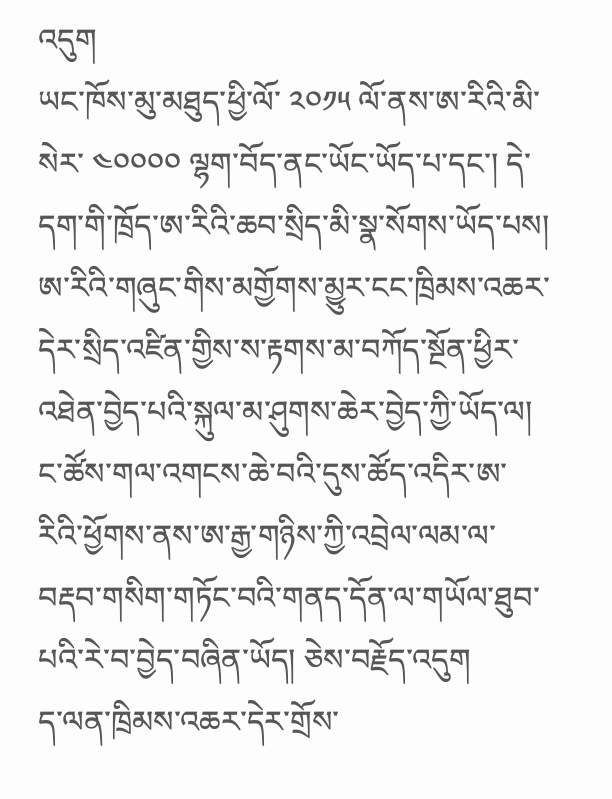འདུག
ཡང་ཁོས་མུ་མཐུད་ཕྱི་ལོ་ ༢༠༡༥ ལོ་ནས་ཨ་རིའི་མི་སེར་ ༤༠༠༠༠ ལྷག་བོད་ནང་ཡོང་ཡོད་པ་དང་། དེ་དག་གི་ཁྲོད་ཨ་རིའི་ཆབ་སྲིད་མི་སྣ་སོགས་ཡོད་པས། ཨ་རིའི་གཞུང་གིས་མགྱོགས་མྱུར་ངང་ཁྲིམས་འཆར་དེར་སྲིད་འཛིན་གྱིས་ས་རྟགས་མ་བཀོད་སྔོན་ཕྱིར་འཐེན་བྱེད་པའི་སྐུལ་མ་ཤུགས་ཆེར་བྱེད་ཀྱི་ཡོད་ལ། ང་ཚོས་གལ་འགངས་ཆེ་བའི་དུས་ཚོད་འདིར་ཨ་རིའི་ཕྱོགས་ནས་ཨ་རྒྱ་གཉིས་ཀྱི་འབྲེལ་ལམ་ལ་བརྡབ་གསིག་གཏོང་བའི་གནད་དོན་ལ་གཡོལ་ཐུབ་པའི་རེ་བ་བྱེད་བཞིན་ཡོད། ཅེས་བརྗོད་འདུག
ད་ལན་ཁྲིམས་འཆར་དེར་གྲོས་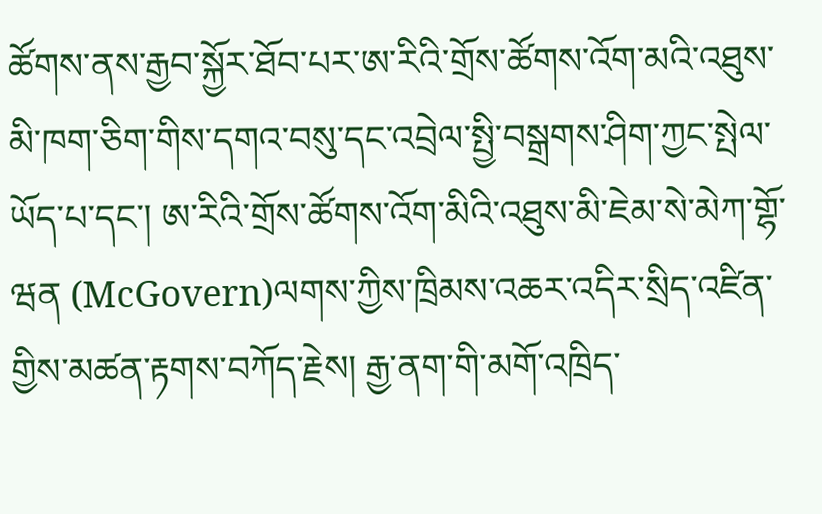ཚོགས་ནས་རྒྱབ་སྐྱོར་ཐོབ་པར་ཨ་རིའི་གྲོས་ཚོགས་འོག་མའི་འཐུས་མི་ཁག་ཅིག་གིས་དགའ་བསུ་དང་འབྲེལ་སྤྱི་བསྒྲགས་ཤིག་ཀྱང་སྤེལ་ཡོད་པ་དང་། ཨ་རིའི་གྲོས་ཚོགས་འོག་མིའི་འཐུས་མི་ཇེམ་སེ་མེཀ་གྷོ་ཝན (McGovern)ལགས་ཀྱིས་ཁྲིམས་འཆར་འདིར་སྲིད་འཛིན་གྱིས་མཚན་རྟགས་བཀོད་རྗེས། རྒྱ་ནག་གི་མགོ་འཁྲིད་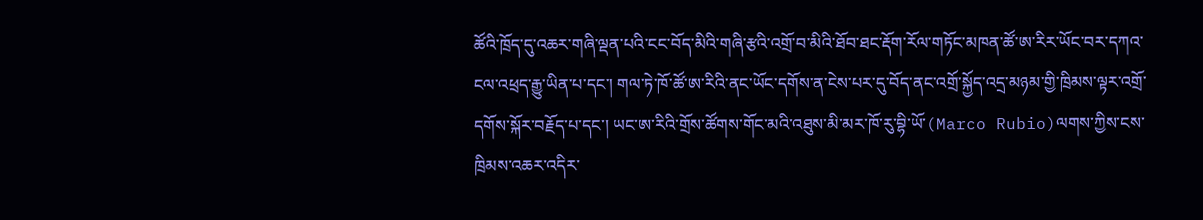ཚོའི་ཁྲོད་དུ་འཆར་གཞི་ལྡན་པའི་ངང་བོད་མིའི་གཞི་རྩའི་འགྲོ་བ་མིའི་ཐོབ་ཐང་རྡོག་རོལ་གཏོང་མཁན་ཚོ་ཨ་རིར་ཡོང་བར་དཀའ་ངལ་འཕྲད་རྒྱུ་ཡིན་པ་དང་། གལ་ཏེ་ཁོ་ཚོ་ཨ་རིའི་ནང་ཡོང་དགོས་ན་ངེས་པར་དུ་བོད་ནང་འགྲོ་སྐྱོད་འདྲ་མཉམ་གྱི་ཁྲིམས་ལྟར་འགྲོ་དགོས་སྐོར་བརྗོད་པ་དང་། ཡང་ཨ་རིའི་གྲོས་ཚོགས་གོང་མའི་འཐུས་མི་མར་ཁོ་རུ་བྷི་ཡོ་(Marco Rubio)ལགས་ཀྱིས་ངས་ཁྲིམས་འཆར་འདིར་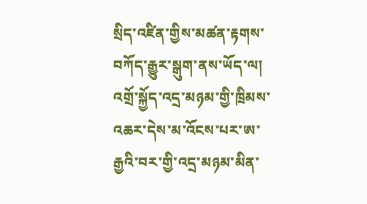སྲིད་འཛིན་གྱིས་མཚན་རྟགས་བཀོད་རྒྱུར་སྒུག་ནས་ཡོད་ལ། འགྲོ་སྐྱོད་འདྲ་མཉམ་གྱི་ཁྲིམས་འཆར་དེས་མ་འོངས་པར་ཨ་རྒྱའི་བར་གྱི་འདྲ་མཉམ་མིན་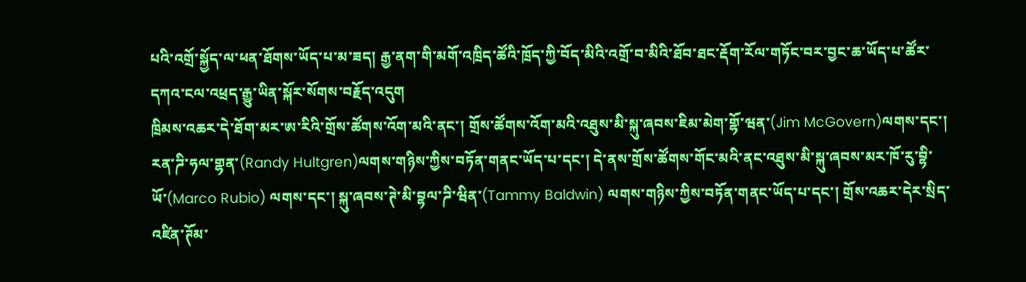པའི་འགྲོ་སྐྱོད་ལ་ཕན་ཐོགས་ཡོད་པ་མ་ཟད། རྒྱ་ནག་གི་མགོ་འཁྲིད་ཚོའི་ཁྲོད་ཀྱི་བོད་མིའི་འགྲོ་བ་མིའི་ཐོབ་ཐང་རྡོག་རོལ་གཏོང་བར་བྱང་ཆ་ཡོད་པ་ཚོར་དཀའ་ངལ་འཕྲད་རྒྱུ་ཡིན་སྐོར་སོགས་བརྗོད་འདུག
ཁྲིམས་འཆར་དེ་ཐོག་མར་ཨ་རིའི་གྲོས་ཚོགས་འོག་མའི་ནང་། གྲོས་ཚོགས་འོག་མའི་འཐུས་མི་སྐུ་ཞབས་ཇིམ་མེག་གྷོ་ཝན་(Jim McGovern)ལགས་དང་། རན་ཌི་ཧལ་གྷན་(Randy Hultgren)ལགས་གཉིས་ཀྱིས་བཏོན་གནང་ཡོད་པ་དང་། དེ་ནས་གྲོས་ཚོགས་གོང་མའི་ནང་འཐུས་མི་སྐུ་ཞབས་མར་ཁོ་རུ་བྷི་ཡོ་(Marco Rubio) ལགས་དང་། སྐུ་ཞབས་ཊེ་མི་བྷལ་ཌི་ཝིན་(Tammy Baldwin) ལགས་གཉིས་ཀྱིས་བཏོན་གནང་ཡོད་པ་དང་། གྲོས་འཆར་དེར་སྲིད་འཛིན་ཊོམ་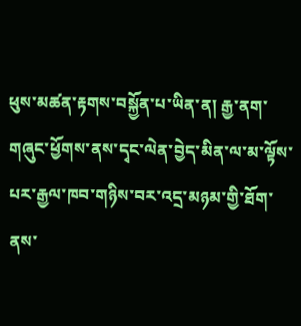ཕུས་མཚན་རྟགས་བསྐྱོན་པ་ཡིན་ན། རྒྱ་ནག་གཞུང་ཕྱོགས་ནས་དྭང་ལེན་བྱེད་མིན་ལ་མ་ལྟོས་པར་རྒྱལ་ཁབ་གཉིས་བར་འདྲ་མཉམ་གྱི་ཐོག་ནས་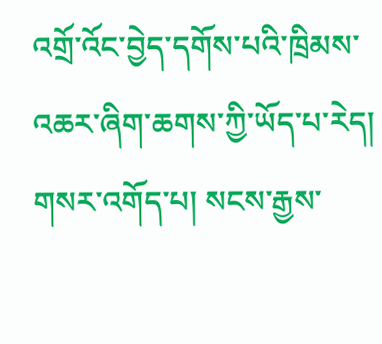འགྲོ་འོང་བྱེད་དགོས་པའི་ཁྲིམས་འཆར་ཞིག་ཆགས་ཀྱི་ཡོད་པ་རེད།
གསར་འགོད་པ། སངས་རྒྱས་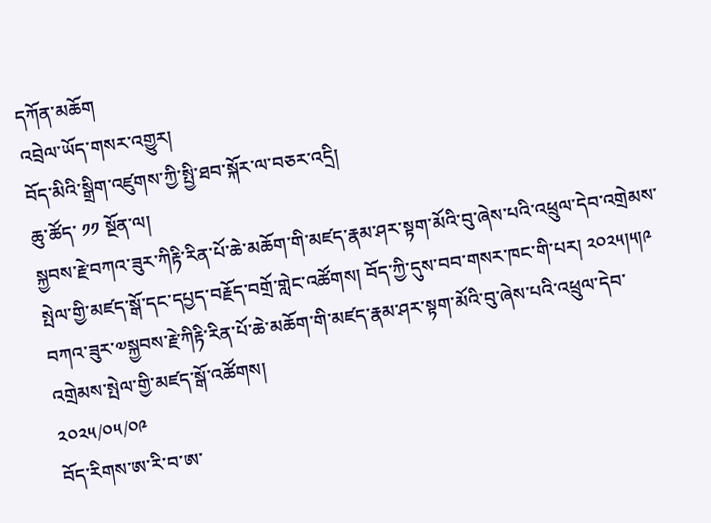དཀོན་མཆོག
འབྲེལ་ཡོད་གསར་འགྱུར།
བོད་མིའི་སྒྲིག་འཛུགས་ཀྱི་སྤྱི་ཐབ་སྐོར་ལ་བཅར་འདྲི།
ཆུ་ཚོད་ ༡༡ སྔོན་ལ།
སྐྱབས་རྗེ་བཀའ་ཟུར་ཀིརྟི་རིན་པོ་ཆེ་མཆོག་གི་མཛད་རྣམ་ཤར་སྟག་མོའི་བུ་ཞེས་པའི་འཕྲུལ་དེབ་འགྲེམས་སྤེལ་གྱི་མཛད་སྒོ་དང་དཔྱད་བརྗོད་བགྲོ་གླེང་འཚོགས། བོད་ཀྱི་དུས་བབ་གསར་ཁང་གི་པར། ༢༠༢༥།༥།༩
བཀའ་ཟུར་༧སྐྱབས་རྗེ་ཀིརྟི་རིན་པོ་ཆེ་མཆོག་གི་མཛད་རྣམ་ཤར་སྟག་མོའི་བུ་ཞེས་པའི་འཕྲུལ་དེབ་འགྲེམས་སྤེལ་གྱི་མཛད་སྒོ་འཚོགས།
༢༠༢༥/༠༥/༠༩
བོད་རིགས་ཨ་རི་བ་ཨ་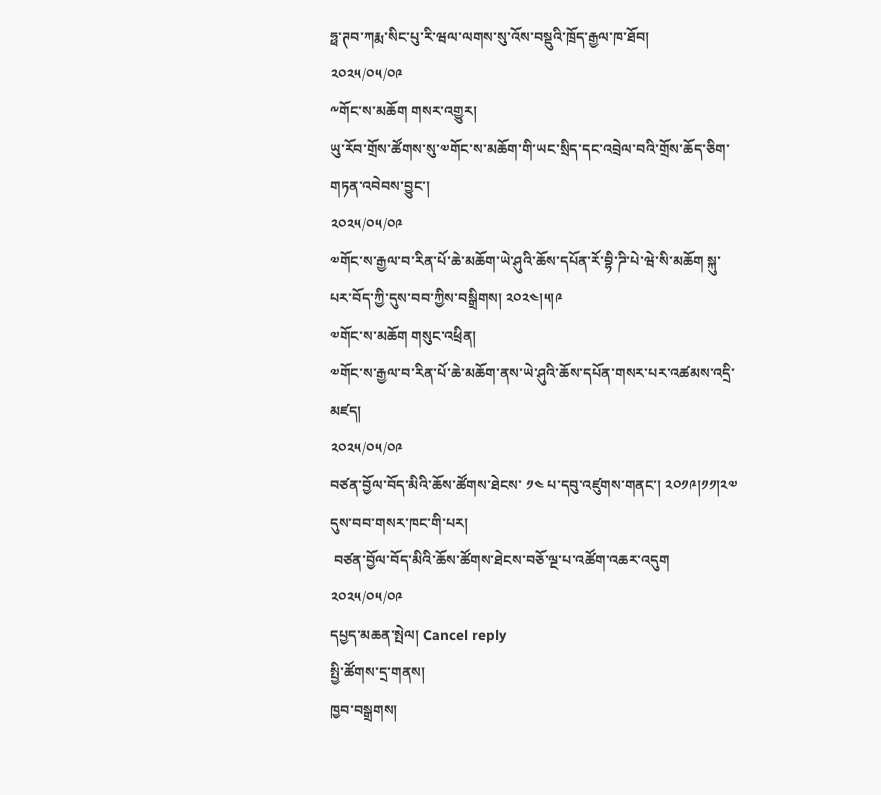ཧྥ་ཊབ་ཀརྨ་སིང་པུ་རི་ཝལ་ལགས་སུ་འོས་བསྡུའི་ཁྲོད་རྒྱལ་ཁ་ཐོབ།
༢༠༢༥/༠༥/༠༩
༸གོང་ས་མཆོག གསར་འགྱུར།
ཡུ་རོབ་གྲོས་ཚོགས་སུ་༧གོང་ས་མཆོག་གི་ཡང་སྲིད་དང་འབྲེལ་བའི་གྲོས་ཆོད་ཅིག་གཏན་འབེབས་བྱུང་།
༢༠༢༥/༠༥/༠༩
༧གོང་ས་རྒྱལ་བ་རིན་པོ་ཆེ་མཆོག་ཡེ་ཤུའི་ཆོས་དཔོན་རོ་བྷི་ཌི་པེ་ཝེ་སི་མཆོག སྐུ་པར་བོད་ཀྱི་དུས་བབ་ཀྱིས་བསྒྲིགས། ༢༠༢༤།༥།༩
༧གོང་ས་མཆོག གསུང་འཕྲིན།
༧གོང་ས་རྒྱལ་བ་རིན་པོ་ཆེ་མཆོག་ནས་ཡེ་ཤུའི་ཆོས་དཔོན་གསར་པར་འཚམས་འདྲི་མཛད།
༢༠༢༥/༠༥/༠༩
བཙན་བྱོལ་བོད་མིའི་ཆོས་ཚོགས་ཐེངས་ ༡༤ པ་དབུ་འཛུགས་གནང་། ༢༠༡༩།༡༡།༢༧ དུས་བབ་གསར་ཁང་གི་པར།
 བཙན་བྱོལ་བོད་མིའི་ཆོས་ཚོགས་ཐེངས་བཅོ་ལྔ་པ་འཚོག་འཆར་འདུག
༢༠༢༥/༠༥/༠༩
དཔྱད་མཆན་སྤེལ། Cancel reply
སྤྱི་ཚོགས་དྲ་གནས།
ཁྱབ་བསྒྲགས།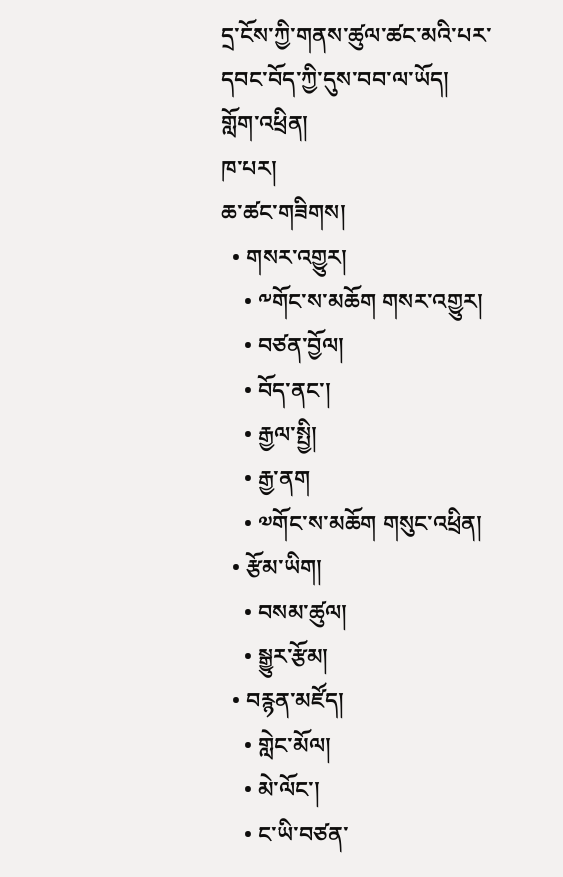དྲ་ངོས་ཀྱི་གནས་ཚུལ་ཚང་མའི་པར་དབང་བོད་ཀྱི་དུས་བབ་ལ་ཡོད།
གློག་འཕྲིན།
ཁ་པར།
ཆ་ཚང་གཟིགས།
  • གསར་འགྱུར།
    • ༸གོང་ས་མཆོག གསར་འགྱུར།
    • བཙན་བྱོལ།
    • བོད་ནང་།
    • རྒྱལ་སྤྱི།
    • རྒྱ་ནག
    • ༧གོང་ས་མཆོག གསུང་འཕྲིན།
  • རྩོམ་ཡིག།
    • བསམ་ཚུལ།
    • སྒྱུར་རྩོམ།
  • བརྙན་མཛོད།
    • གླེང་མོལ།
    • མེ་ལོང་།
    • ང་ཡི་བཙན་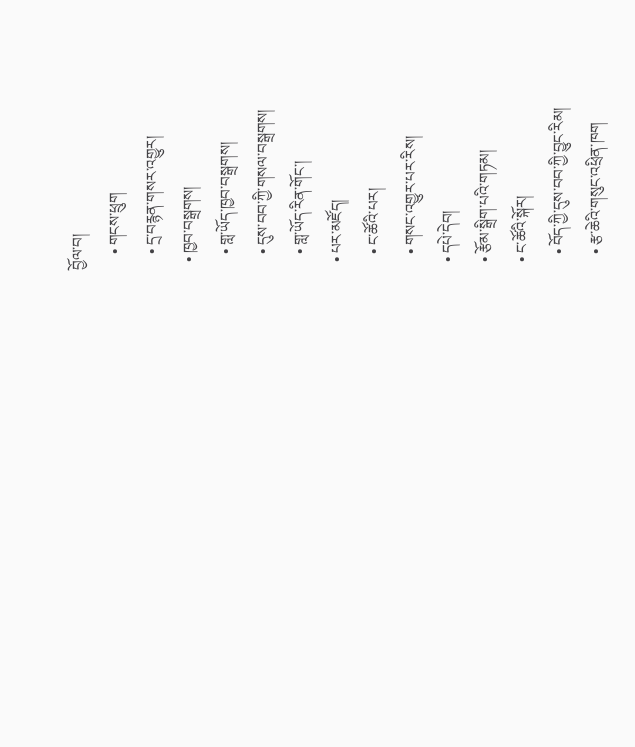བྱོལ་བ།
    • གངས་ཕྲུག
    • དྲ་བརྙན་གསར་འགྱུར།
  • ཁྱབ་བསྒྲགས།
    • གླ་ཡོད་ཁྱབ་བསྒྲགས།
    • དུས་བབ་ཀྱི་གསལ་བསྒྲགས།
    • གླ་ཡོད་རིན་གོང་།
  • པར་མཛོད།
    • ང་ཚོའི་པར།
    • གསང་འགྱུར་པར་རིས།
  • དཔེ་དེབ།
  • རྩོམ་སྒྲིག་པའི་གཏམ།
  • ང་ཚོའི་སྐོར།
    • བོད་ཀྱི་དུས་བབ་ཀྱི་བྱུང་རིམ།
    • རྩ་ཆེའི་གསུང་འཕྲིན་ཁག